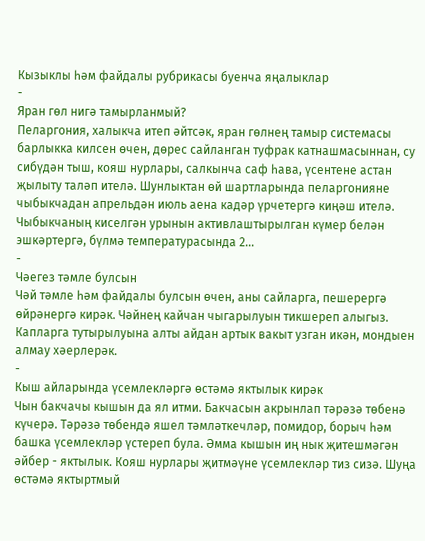Кызыклы һәм файдалы рубрикасы буенча яңалыклар
-
Яран гөл нигә тамырланмый?
Пеларгония, халыкча итеп әйтсәк, яран гөлнең тамыр системасы барлыкка килсен өчен, дөрес сайланган туфрак катнашмасыннан, су сибүдән тыш, кояш нурлары, салкынча саф һава, үсентене астан җылыту таләп ителә. Шунлыктан өй шартларында пеларгонияне чыбыкчадан апрельдән июль аена кадәр үрчетергә киңәш ителә. Чыбыкчаның киселгән урынын активлаштырылган күмер белән эшкәртергә, бүлмә температурасында 2...
-
Чәегез тәмле булсын
Чәй тәмле һәм файдалы булсын өчен, аны сайларга, пешерергә өйрәнергә кирәк. Чәйнең кайчан чыгарылуын тикшереп алыгыз. Капларга тутырылуына алты айдан артык вакыт узган икән, мондыен алмау хәерлерәк.
-
Кыш айларында үсемлекләргә өстәмә яктылык кирәк
Чын бакчачы кышын да ял итми. Бакчасын акрынлап тәрәзә төбенә күчерә. Тәрәзә төбендә яшел тәмләткечләр, помидор, борыч һәм башка үсемлекләр үстереп була. Әмма кышын иң нык җитешмәгән әйбер - яктылык. Кояш нурлары җитмәүне үсемлекләр тиз сизә. Шуңа өстәмә яктыртмый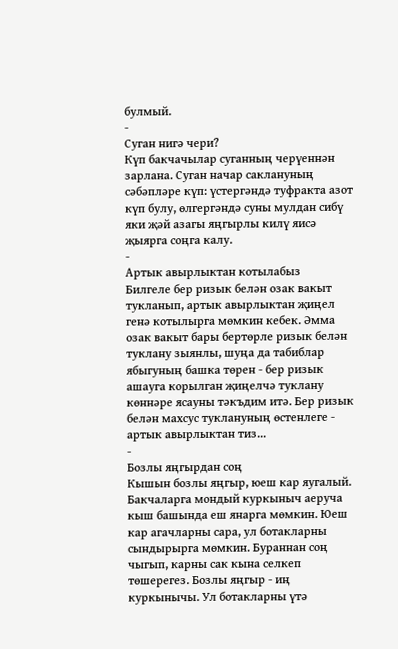булмый.
-
Суган нигә чери?
Күп бакчачылар суганның черүеннән зарлана. Суган начар саклануның сәбәпләре күп: үстергәндә туфракта азот күп булу, өлгергәндә суны мулдан сибү яки җәй азагы яңгырлы килү яисә җыярга соңга калу.
-
Артык авырлыктан котылабыз
Билгеле бер ризык белән озак вакыт тукланып, артык авырлыктан җиңел генә котылырга мөмкин кебек. Әмма озак вакыт бары бертөрле ризык белән туклану зыянлы, шуңа да табиблар ябыгуның башка төрен - бер ризык ашауга корылган җиңелчә туклану көннәре ясауны тәкъдим итә. Бер ризык белән махсус туклануның өстенлеге - артык авырлыктан тиз...
-
Бозлы яңгырдан соң
Кышын бозлы яңгыр, юеш кар яугалый. Бакчаларга мондый куркыныч аеруча кыш башында еш янарга мөмкин. Юеш кар агачларны сара, ул ботакларны сындырырга мөмкин. Бураннан соң чыгып, карны сак кына селкеп төшерегез. Бозлы яңгыр - иң куркынычы. Ул ботакларны үтә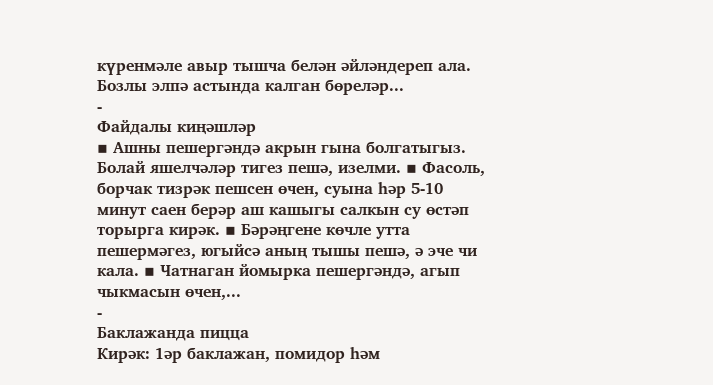күренмәле авыр тышча белән әйләндереп ала. Бозлы элпә астында калган бөреләр...
-
Файдалы киңәшләр
▪ Ашны пешергәндә акрын гына болгатыгыз. Болай яшелчәләр тигез пешә, изелми. ▪ Фасоль, борчак тизрәк пешсен өчен, суына һәр 5-10 минут саен берәр аш кашыгы салкын су өстәп торырга кирәк. ▪ Бәрәңгене көчле утта пешермәгез, югыйсә аның тышы пешә, ә эче чи кала. ▪ Чатнаган йомырка пешергәндә, агып чыкмасын өчен,...
-
Баклажанда пицца
Кирәк: 1әр баклажан, помидор һәм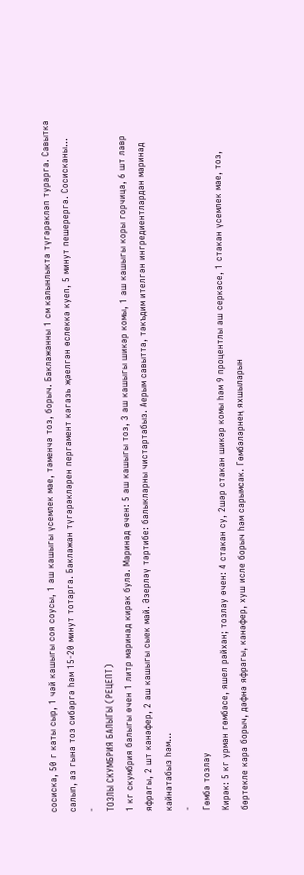сосиска, 50 г каты сыр, 1 чәй кашыгы соя соусы, 1 аш кашыгы үсемлек мае, тәменчә тоз, борыч. Баклажанны 1 см калынлыкта түгәрәкләп турарга. Савытка салып, аз гына тоз сибәргә һәм 15-20 минут тотарга. Баклажан түгәрәкләрен пергамент кәгазь җәелгән өслеккә куеп, 5 минут пешерергә. Сосисканы...
-
ТОЗЛЫ СКУМБРИЯ БАЛЫГЫ (РЕЦЕПТ)
1 кг скумбрия балыгы өчен 1 литр маринад кирәк була. Маринад өчен: 5 аш кашыгы тоз, 3 аш кашыгы шикәр комы, 1 аш кашыгы коры горчица, 6 шт лавр яфрагы, 2 шт канәфер, 2 аш кашыгы сыек май. Әзерләү тәртибе: балыкларны чистартабыз. Аерым савытта, тәкъдим ителгән ингредиентлардан маринад кайнатабыз һәм...
-
Гөмбә тозлау
Кирәк: 5 кг урман гөмбәсе, яшел рәйхан; тозлау өчен: 4 стакан су, 2шәр стакан шикәр комы һәм 9 процентлы аш серкәсе, 1 стакан үсемлек мае, тоз, бөртекле кара борыч, дәфнә яфрагы, канәфер, хуш исле борыч һәм сарымсак. Гөмбәләрнең яхшыларын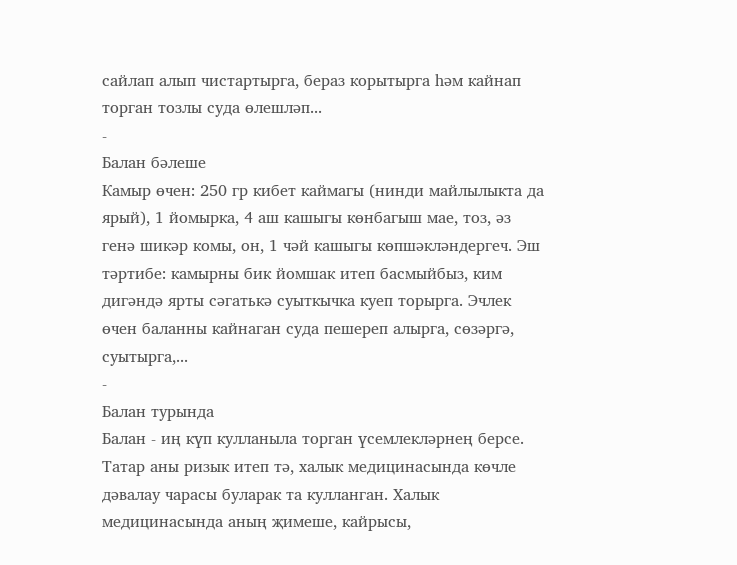сайлап алып чистартырга, бераз корытырга һәм кайнап торган тозлы суда өлешләп...
-
Балан бәлеше
Камыр өчен: 250 гр кибет каймагы (нинди майлылыкта да ярый), 1 йомырка, 4 аш кашыгы көнбагыш мае, тоз, әз генә шикәр комы, он, 1 чәй кашыгы көпшәкләндергеч. Эш тәртибе: камырны бик йомшак итеп басмыйбыз, ким дигәндә ярты сәгатькә суыткычка куеп торырга. Эчлек өчен баланны кайнаган суда пешереп алырга, сөзәргә, суытырга,...
-
Балан турында
Балан - иң күп кулланыла торган үсемлекләрнең берсе. Татар аны ризык итеп тә, халык медицинасында көчле дәвалау чарасы буларак та кулланган. Халык медицинасында аның җимеше, кайрысы,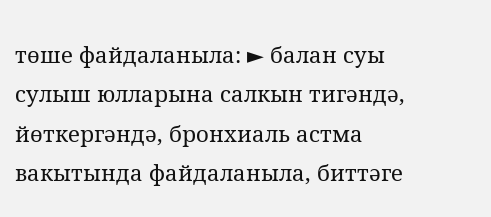төше файдаланыла: ► балан суы сулыш юлларына салкын тигәндә, йөткергәндә, бронхиаль астма вакытында файдаланыла, биттәге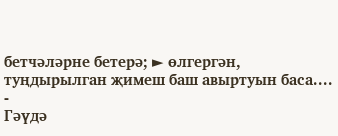бетчәләрне бетерә; ► өлгергән, туңдырылган җимеш баш авыртуын баса....
-
Гәүдә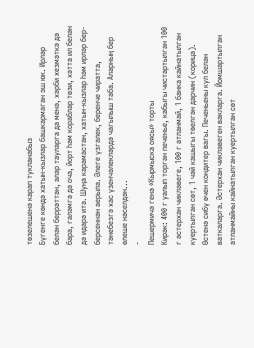төзелешенә карап тукланабыз
Бүгенге көндә хатын-кызлар башкармаган эш юк. Ирләр белән беррәттән, алар тауларга да менә, хәрби хезмәткә дә бара, галәмгә дә оча, йорт һәм кораблар төзи, хәтта ил белән дә идарә итә. Шуңа карамастан, хатын-кызлар һәм ирләр бер-берсеннән аерыла. Әлеге үзгәлек, беренче чиратта, тәнебезгә хас үзенчәлекләрдә чагылыш таба. Аларның бер өлеше нәселдән...
-
Пешермичә генә «Кырмыска оясы» торты
Кирәк: 400 г уалып торган печенье, кабыгы чистартылган 100 г әстерхан чикләвеге, 100 г атланмай, 1 банка кайнатылган куертылган сөт, 1 чәй кашыгы төелгән дарчин (корица). Өстенә сибү өчен кондитер вагы. Печеньены кул белән ваткаларга. Әстерхан чикләвеген вакларга. Йомшартылган атланмайны кайнатылган куертылган сөт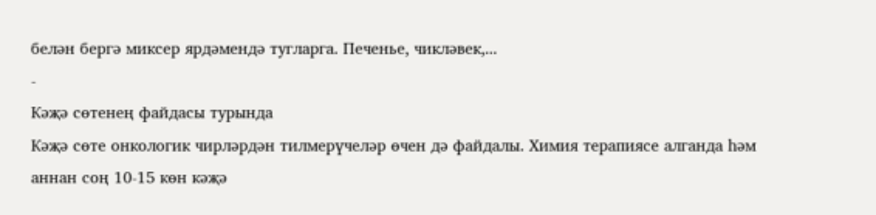белән бергә миксер ярдәмендә тугларга. Печенье, чикләвек,...
-
Кәҗә сөтенең файдасы турында
Кәҗә сөте онкологик чирләрдән тилмерүчеләр өчен дә файдалы. Химия терапиясе алганда һәм аннан соң 10-15 көн кәҗә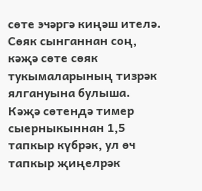сөте эчәргә киңәш ителә. Сөяк сынганнан соң, кәҗә сөте сөяк тукымаларының тизрәк ялгануына булыша. Кәҗә сөтендә тимер сыерныкыннан 1,5 тапкыр күбрәк, ул өч тапкыр җиңелрәк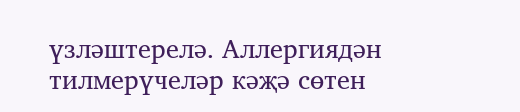үзләштерелә. Аллергиядән тилмерүчеләр кәҗә сөтен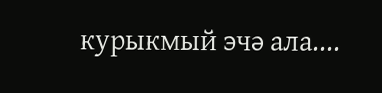курыкмый эчә ала....